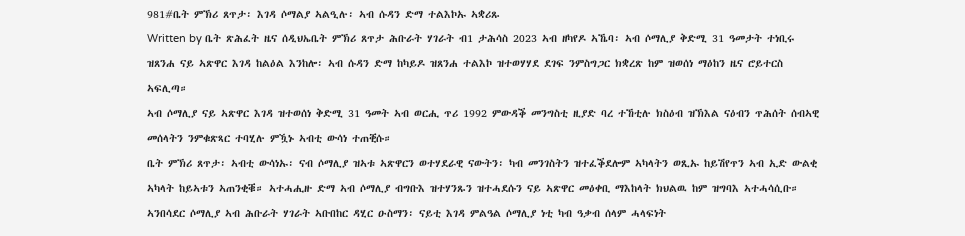981#ቤት ምኽሪ ጸጥታ፡ እገዳ ሶማልያ ኣልዒሉ፡ ኣብ ሱዳን ድማ ተልእኮኡ ኣቋሪጹ
Written by ቤት ጽሕፈት ዜና ሰዲህኤቤት ምኽሪ ጸጥታ ሕቡራት ሃገራት ብ1 ታሕሳስ 2023 ኣብ ዘካየዶ ኣኼባ፡ ኣብ ሶማሊያ ቅድሚ 31 ዓመታት ተነቢሩ ዝጸንሐ ናይ ኣጽዋር እገዳ ከልዕል እንከሎ፡ ኣብ ሱዳን ድማ ከካይዶ ዝጸንሐ ተልእኮ ዝተወሃሃደ ደገፍ ንምስግጋር ክቋረጽ ከም ዝወሰነ ማዕከን ዜና ሮይተርስ ኣፍሊጣ።
ኣብ ሶማሊያ ናይ ኣጽዋር እገዳ ዝተወሰነ ቅድሚ 31 ዓመት ኣብ ወርሒ ጥሪ 1992 ምውዳቕ መንግስቲ ዚያድ ባረ ተኸቲሉ ክስዕብ ዝኽእል ናዕብን ጥሕሰት ሰብኣዊ መሰላትን ንምቁጽጻር ተባሂሉ ምዃኑ ኣብቲ ውሳነ ተጠቒሱ።
ቤት ምኽሪ ጸጥታ፡ ኣብቲ ውሳነኡ፡ ናብ ሶማሊያ ዝኣቱ ኣጽዋርን ወተሃደራዊ ናውትን፡ ካብ መንገስትን ዝተፈቕደሎም ኣካላትን ወጺኡ ከይሽየጥን ኣብ ኢድ ውልቂ ኣካላት ከይኣቱን ኣጠንቂቑ። ኣተሓሒዙ ድማ ኣብ ሶማሊያ ብግቡእ ዝተሃንጹን ዝተሓደሱን ናይ ኣጽዋር መዕቀቢ ማእከላት ክህልዉ ከም ዝግባእ ኣተሓሳሲቡ።
ኣንበሳደር ሶማሊያ ኣብ ሕቡራት ሃገራት ኣቡበከር ዳሂር ዑስማን፡ ናይቲ እገዳ ምልዓል ሶማሊያ ነቲ ካብ ዓቃብ ሰላም ሓላፍነት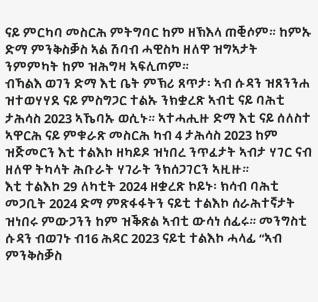ናይ ምርካባ መስርሕ ምትግባር ከም ዘኽእላ ጠቒሶም። ከምኡ ድማ ምንቅስቓስ ኣል ሽባብ ሓዊስካ ዘለዋ ዝግኣታት ንምምካት ከም ዝሕግዛ ኣፍሊጦም።
ብኻልእ ወገን ድማ እቲ ቤት ምኽሪ ጸጥታ፡ ኣብ ሱዳን ዝጸንንሐ ዝተወሃሃደ ናይ ምስግጋር ተልኡ ንክቋረጽ ኣብቲ ናይ ባሕቲ ታሕሳስ 2023 ኣኼባኡ ወሲኑ። ኣተሓሒዙ ድማ እቲ ናይ ሰለስተ ኣዋርሕ ናይ ምቁራጽ መስርሕ ካብ 4 ታሕሳስ 2023 ከም ዝጅመርን እቲ ተልእኮ ዘካይዶ ዝነበረ ንጥፈታት ኣብታ ሃገር ናብ ዘለዋ ትካላት ሕቡራት ሃገራት ንክሰጋገርን ኣዚዙ።
እቲ ተልእኮ 29 ለካቲት 2024 ዘቋረጽ ኮይኑ፡ ክሳብ ባሕቲ መጋቢት 2024 ድማ ምጽፋፋትን ናይቲ ተልእኮ ሰራሕተኛታት ዝነበሩ ምውጋንን ከም ዝቕጽል ኣብቲ ውሳነ ሰፊሩ። መንግስቲ ሱዳን ብወገኑ ብ16 ሕዳር 2023 ናይቲ ተልእኮ ሓላፊ “ኣብ ምንቅስቓስ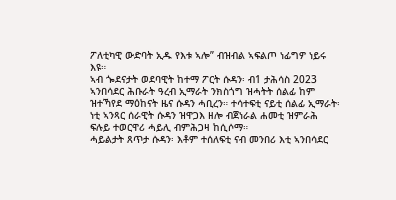ፖለቲካዊ ውድባት ኢዱ የእቱ ኣሎ” ብዝብል ኣፍልጦ ነፊግዎ ነይሩ እዩ።
ኣብ ጐደናታት ወደባዊት ከተማ ፖርት ሱዳን፡ ብ1 ታሕሳስ 2023 ኣንበሳደር ሕቡራት ዓረብ ኢማራት ንክስጎግ ዝሓትት ሰልፊ ከም ዝተኻየደ ማዕከናት ዜና ሱዳን ሓቢረን። ተሳተፍቲ ናይቲ ሰልፊ ኢማራት፡ ነቲ ኣንጻር ሰራዊት ሱዳን ዝዋጋእ ዘሎ ብጀነራል ሐመቲ ዝምራሕ ፍሉይ ተወርዋሪ ሓይሊ ብምሕጋዛ ከሲሶማ።
ሓይልታት ጸጥታ ሱዳን፡ እቶም ተሰለፍቲ ናብ መንበሪ እቲ ኣንበሳደር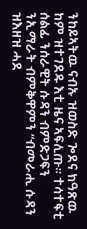ንከይኣትዉ ናብኡ ዝወስድ ጐደና ክዓጽዉ ከም ዝተገደዱ እቲ ዜና ኣፍሊጡ። ተሳተፍቲ ሰልፊ ንሰራዊት ሱዳን ብምድጋፍን ንኢማራት ብምቅዋምን “ብመራሒ ሱዳን ዝእዘዝ ሓደ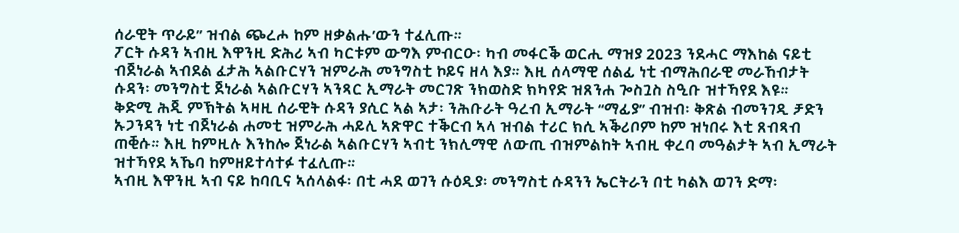ሰራዊት ጥራይ” ዝብል ጭረሖ ከም ዘቃልሑ’ውን ተፈሊጡ።
ፖርት ሱዳን ኣብዚ እዋንዚ ድሕሪ ኣብ ካርቱም ውግእ ምብርዑ፡ ካብ መፋርቕ ወርሒ ማዝያ 2023 ንደሓር ማእከል ናይቲ ብጀነራል ኣብደል ፈታሕ ኣልቡርሃን ዝምራሕ መንግስቲ ኮይና ዘላ እያ። እዚ ሰላማዊ ሰልፊ ነቲ ብማሕበራዊ መራኸብታት ሱዳን፡ መንግስቲ ጀነራል ኣልቡርሃን ኣንጻር ኢማራት መርገጽ ንክወስድ ክካየድ ዝጸንሐ ጐስጓስ ስዒቡ ዝተኻየደ እዩ።
ቅድሚ ሕጂ ምኽትል ኣዛዚ ሰራዊት ሱዳን ያሲር ኣል ኣታ፡ ንሕቡራት ዓረብ ኢማራት “ማፊያ” ብዝብ፡ ቅጽል ብመንገዲ ቻድን ኡጋንዳን ነቲ ብጀነራል ሐመቲ ዝምራሕ ሓይሊ ኣጽዋር ተቕርብ ኣላ ዝብል ተሪር ክሲ ኣቕሪቦም ከም ዝነበሩ እቲ ጸብጻብ ጠቒሱ። እዚ ከምዚሉ እንከሎ ጀነራል ኣልቡርሃን ኣብቲ ንክሊማዊ ለውጢ ብዝምልከት ኣብዚ ቀረባ መዓልታት ኣብ ኢማራት ዝተኻየደ ኣኼባ ከምዘይተሳተፉ ተፈሊጡ።
ኣብዚ እዋንዚ ኣብ ናይ ከባቢና ኣሰላልፋ፡ በቲ ሓደ ወገን ሱዕዲያ፡ መንግስቲ ሱዳንን ኤርትራን በቲ ካልእ ወገን ድማ፡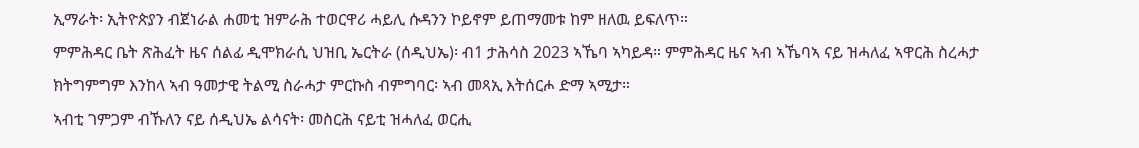ኢማራት፡ ኢትዮጵያን ብጀነራል ሐመቲ ዝምራሕ ተወርዋሪ ሓይሊ ሱዳንን ኮይኖም ይጠማመቱ ከም ዘለዉ ይፍለጥ።
ምምሕዳር ቤት ጽሕፈት ዜና ሰልፊ ዲሞክራሲ ህዝቢ ኤርትራ (ሰዲህኤ)፡ ብ1 ታሕሳስ 2023 ኣኼባ ኣካይዳ። ምምሕዳር ዜና ኣብ ኣኼባኣ ናይ ዝሓለፈ ኣዋርሕ ስረሓታ ክትግምግም እንከላ ኣብ ዓመታዊ ትልሚ ስራሓታ ምርኩስ ብምግባር፡ ኣብ መጻኢ እትሰርሖ ድማ ኣሚታ።
ኣብቲ ገምጋም ብኹለን ናይ ሰዲህኤ ልሳናት፡ መስርሕ ናይቲ ዝሓለፈ ወርሒ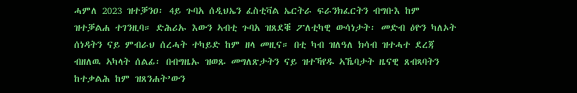ሓምለ 2023 ዝተቓንዐ፡ 4ይ ጉባአ ሰዲህኤን ፈስቲቫል ኤርትራ ፍራንክፈርትን ብግቡእ ከም ዝተቓልሐ ተገንዚባ። ድሕሪኡ እውን ኣብቲ ጉባአ ዝጸደቑ ፖለቲካዊ ውሳነታት፡ መድብ ዕዮን ካለኦት ሰነዳትን ናይ ምብራህ ሰረሓት ተካይድ ከም ዘላ መዚና። በቲ ካብ ዝለዓለ ክሳብ ዝተሓተ ደረጃ ብዘለዉ ኣካላት ሰልፊ፡ በብግዜኡ ዝወጹ መግለጽታትን ናይ ዝተኻየዱ ኣኼባታት ዜናዊ ጸብጻባትን ከተቃልሕ ከም ዝጸንሐት’ውን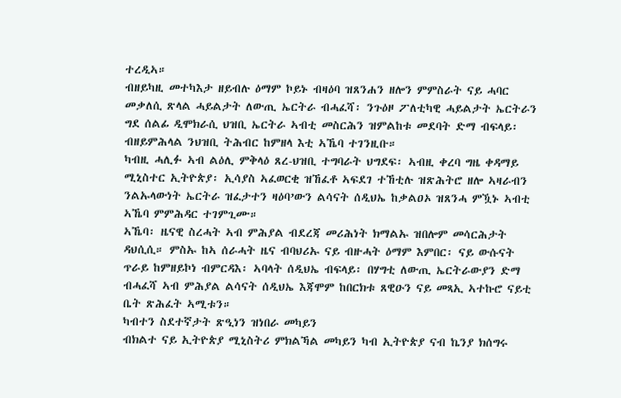ተረዲኣ።
ብዘይካዚ መተካእታ ዘይብሉ ዕማም ኮይኑ ብዛዕባ ዝጸንሐን ዘሎን ምምስራት ናይ ሓባር መቃለሲ ጽላል ሓይልታት ለውጢ ኤርትራ ብሓፈሻ፡ ንጉዕዞ ፖለቲካዊ ሓይልታት ኤርትራን ግደ ሰልፊ ዲሞክራሲ ህዝቢ ኤርትራ ኣብቲ መስርሕን ዝምልከቱ መደባት ድማ ብፍላይ፡ ብዘይምሕላል ንህዝቢ ትሕብር ከምዘላ እቲ ኣኼባ ተገንዚቡ።
ካብዚ ሓሊፉ ኣብ ልዕሊ ምቅላዕ ጸረ-ህዝቢ ተግባራት ህግደፍ፡ ኣብዚ ቀረባ ግዜ ቀዳማይ ሚኒስተር ኢትዮጵያ፡ ኢሳያስ ኣፈወርቂ ዝኸፈቶ ኣፍደገ ተኸቲሉ ዝጽሕትሮ ዘሎ ኣዛራብን ንልኡላውነት ኤርትራ ዝፈታተን ዛዕባ’ውን ልሳናት ሰዲህኤ ከቃልዐኦ ዝጸንሓ ምዃኑ ኣብቲ ኣኼባ ምምሕዳር ተገምጊሙ።
ኣኼባ፡ ዜናዊ ስረሓት ኣብ ምሕያል ብደረጃ መሪሕነት ክማልኡ ዝበሎም መሳርሕታት ዳህሲሲ። ምስኡ ከኣ ሰራሓት ዜና ብባህሪኡ ናይ ብዙሓት ዕማም እምበር፡ ናይ ውሱናት ጥራይ ከምዘይኮነ ብምርዳእ፡ ኣባላት ሰዲህኤ ብፍላይ፡ በሃግቲ ለውጢ ኤርትራውያን ድማ ብሓፈሻ ኣብ ምሕያል ልሳናት ሰዲህኤ እጃሞም ከበርክቱ ጸዊዑን ናይ መጻኢ ኣተኩሮ ናይቲ ቤት ጽሕፈት ኣሚቱን።
ካብተን ስደተኛታት ጽዒነን ዝነበራ መካይን
ብክልተ ናይ ኢትዮጵያ ሚኒስትሪ ምክልኻል መካይን ካብ ኢትዮጵያ ናብ ኬንያ ክሰግሩ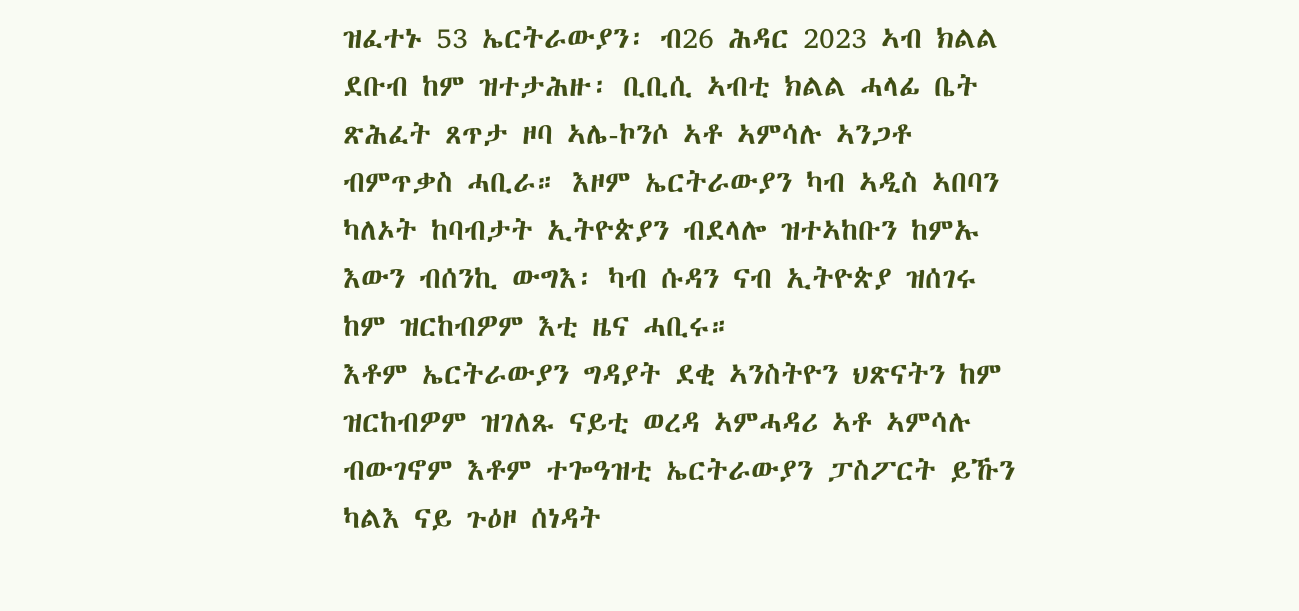ዝፈተኑ 53 ኤርትራውያን፡ ብ26 ሕዳር 2023 ኣብ ክልል ደቡብ ከም ዝተታሕዙ፡ ቢቢሲ ኣብቲ ክልል ሓላፊ ቤት ጽሕፈት ጸጥታ ዞባ ኣሌ-ኮንሶ ኣቶ ኣምሳሉ ኣንጋቶ ብምጥቃስ ሓቢራ። እዞም ኤርትራውያን ካብ ኣዲስ ኣበባን ካለኦት ከባብታት ኢትዮጵያን ብደላሎ ዝተኣከቡን ከምኡ እውን ብሰንኪ ውግእ፡ ካብ ሱዳን ናብ ኢትዮጵያ ዝሰገሩ ከም ዝርከብዎም እቲ ዜና ሓቢሩ።
እቶም ኤርትራውያን ግዳያት ደቂ ኣንስትዮን ህጽናትን ከም ዝርከብዎም ዝገለጹ ናይቲ ወረዳ ኣምሓዳሪ ኣቶ ኣምሳሉ ብውገኖም እቶም ተጐዓዝቲ ኤርትራውያን ፓስፖርት ይኹን ካልእ ናይ ጉዕዞ ሰነዳት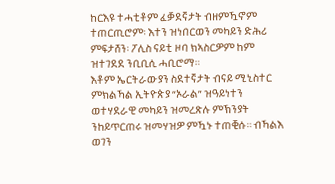ከርእዩ ተሓቲቶም ፈቓደኛታት ብዘምዃኖም ተጠርጢሮም፡ እተን ዝነበርወን መካይን ድሕሪ ምፍታሸን፡ ፖሊስ ናይቲ ዞባ ክኣስርዎም ከም ዝተገደደ ንቢቢሲ ሓቢሮማ።
እቶም ኤርትራውያን ስደተኛታት ብናይ ሚኒስተር ምክልኻል ኢትዮጵያ “ኦራል” ዝዓይነተን ወተሃደራዊ መካይን ዝመረጽሉ ምኽንያት ንከይጥርጠሩ ዝመሃዝዎ ምዃኑ ተጠቒሱ። ብኻልእ ወገን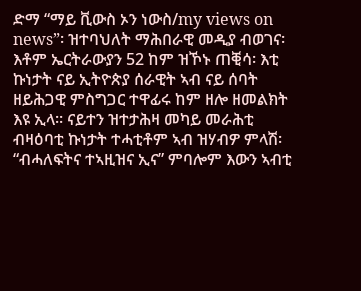ድማ “ማይ ቪውስ ኦን ነውስ/my views on news”፡ ዝተባህለት ማሕበራዊ መዲያ ብወገና፡ እቶም ኤርትራውያን 52 ከም ዝኾኑ ጠቒሳ፡ እቲ ኩነታት ናይ ኢትዮጵያ ሰራዊት ኣብ ናይ ሰባት ዘይሕጋዊ ምስግጋር ተዋፊሩ ከም ዘሎ ዘመልክት እዩ ኢላ። ናይተን ዝተታሕዛ መካይ መራሕቲ ብዛዕባቲ ኩነታት ተሓቲቶም ኣብ ዝሃብዎ ምላሽ፡ “ብሓለፍትና ተኣዚዝና ኢና” ምባሎም እውን ኣብቲ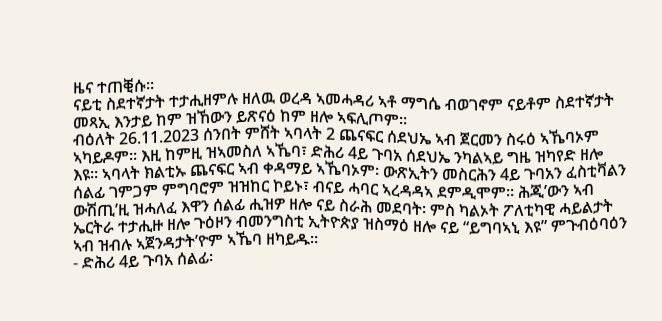ዜና ተጠቒሱ።
ናይቲ ስደተኛታት ተታሒዘምሉ ዘለዉ ወረዳ ኣመሓዳሪ ኣቶ ማግሴ ብወገኖም ናይቶም ስደተኛታት መጻኢ እንታይ ከም ዝኸውን ይጽናዕ ከም ዘሎ ኣፍሊጦም።
ብዕለት 26.11.2023 ሰንበት ምሸት ኣባላት 2 ጨናፍር ሰደህኤ ኣብ ጀርመን ስሩዕ ኣኼባኦም ኣካይዶም። እዚ ከምዚ ዝኣመስለ ኣኼባ፣ ድሕሪ 4ይ ጉባአ ሰደህኤ ንካልኣይ ግዜ ዝካየድ ዘሎ እዩ። ኣባላት ክልቲኡ ጨናፍር ኣብ ቀዳማይ ኣኼባኦም፡ ውጽኢትን መስርሕን 4ይ ጉባአን ፈስቲቫልን ሰልፊ ገምጋም ምግባሮም ዝዝከር ኮይኑ፣ ብናይ ሓባር ኣረዳዳኣ ደምዲሞም። ሕጂ’ውን ኣብ ውሽጢ’ዚ ዝሓለፈ እዋን ሰልፊ ሒዝዎ ዘሎ ናይ ስራሕ መደባት፡ ምስ ካልኦት ፖለቲካዊ ሓይልታት ኤርትራ ተታሒዙ ዘሎ ጉዕዞን ብመንግስቲ ኢትዮጵያ ዝስማዕ ዘሎ ናይ “ይግባኣኒ እዩ” ምጉብዕባዕን ኣብ ዝብሉ ኣጀንዳታት’ዮም ኣኼባ ዘካይዱ።
- ድሕሪ 4ይ ጉባአ ሰልፊ፡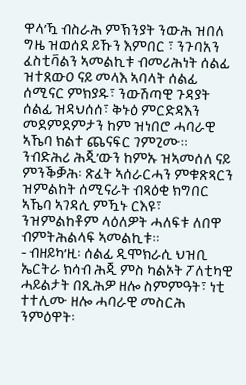ዋላ’ዃ ብስራሕ ምኽንያት ንውሕ ዝበለ ግዜ ዝወሰደ ይኹን እምበር ፣ ንጉባአን ፈስቲቫልን ኣመልኪቱ ብመሪሕነት ሰልፊ ዝተጸውዐ ናይ መላእ ኣባላት ሰልፊ ሰሚናር ምክያዱ፣ ንውሽጣዊ ጉዳያት ሰልፊ ዝዳህሰሰ፣ ቅኑዕ ምርድዳእን መደምደምታን ከም ዝነበሮ ሓባራዊ ኣኼባ ክልተ ጨናፍር ገምጊሙ። ንብድሕሪ ሕጂ’ውን ከምኡ ዝኣመሰለ ናይ ምንቕቓሕ፡ ጽፈት ኣሰራርሓን ምቁጽጻርን ዝምልከት ሰሚናራት ብጻዕቂ ክግበር ኣኼባ ኣገዳሲ ምዃኑ ርእዩ፣ ንዝምልከቶም ላዕለዎት ሓለፍቱ ለበዋ ብምትሕልላፍ ኣመልኪቱ።
- ብዘይካ’ዚ፡ ሰልፊ ዲሞክራሲ ህዝቢ ኤርትራ ክሳብ ሕጂ ምስ ካልኦት ፖለቲካዊ ሓይልታት በጺሕዎ ዘሎ ስምምዓት፣ ነቲ ተተሊሙ ዘሎ ሓባራዊ መስርሕ ንምዕዋት፡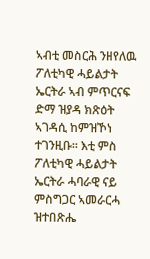ኣብቲ መስርሕ ንዘየለዉ ፖለቲካዊ ሓይልታት ኤርትራ ኣብ ምጥርናፍ ድማ ዝያዳ ክጽዕት ኣገዳሲ ከምዝኾነ ተገንዚቡ። እቲ ምስ ፖለቲካዊ ሓይልታት ኤርትራ ሓባራዊ ናይ ምስግጋር ኣመራርሓ ዝተበጽሔ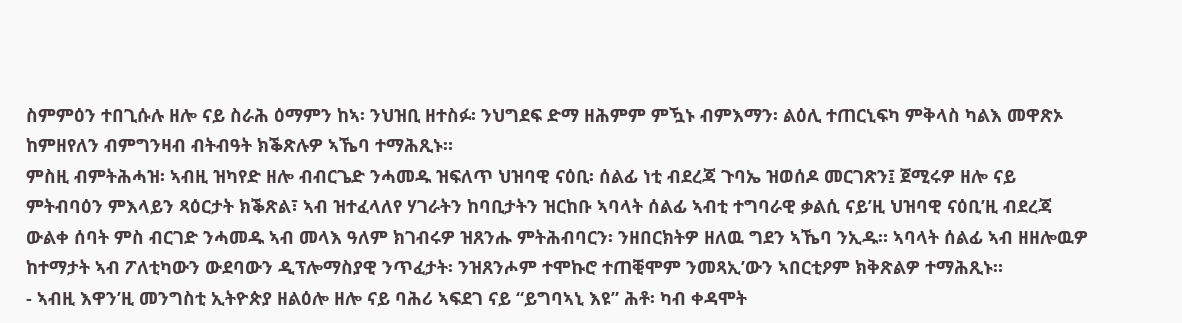ስምምዕን ተበጊሱሉ ዘሎ ናይ ስራሕ ዕማምን ከኣ፡ ንህዝቢ ዘተስፉ፡ ንህግደፍ ድማ ዘሕምም ምዃኑ ብምእማን፡ ልዕሊ ተጠርኒፍካ ምቅላስ ካልእ መዋጽኦ ከምዘየለን ብምግንዛብ ብትብዓት ክቕጽሉዎ ኣኼባ ተማሕጺኑ።
ምስዚ ብምትሕሓዝ፡ ኣብዚ ዝካየድ ዘሎ ብብርጌድ ንሓመዱ ዝፍለጥ ህዝባዊ ናዕቢ፡ ሰልፊ ነቲ ብደረጃ ጉባኤ ዝወሰዶ መርገጽን፤ ጀሚሩዎ ዘሎ ናይ ምትብባዕን ምእላይን ጻዕርታት ክቕጽል፣ ኣብ ዝተፈላለየ ሃገራትን ከባቢታትን ዝርከቡ ኣባላት ሰልፊ ኣብቲ ተግባራዊ ቃልሲ ናይ’ዚ ህዝባዊ ናዕቢ’ዚ ብደረጃ ውልቀ ሰባት ምስ ብርገድ ንሓመዱ ኣብ መላእ ዓለም ክገብሩዎ ዝጸንሑ ምትሕብባርን፡ ንዘበርክትዎ ዘለዉ ግደን ኣኼባ ንኢዱ። ኣባላት ሰልፊ ኣብ ዘዘሎዉዎ ከተማታት ኣብ ፖለቲካውን ውደባውን ዲፕሎማስያዊ ንጥፈታት፡ ንዝጸንሖም ተሞኩሮ ተጠቒሞም ንመጻኢ’ውን ኣበርቲዖም ክቅጽልዎ ተማሕጺኑ።
- ኣብዚ እዋን’ዚ መንግስቲ ኢትዮጵያ ዘልዕሎ ዘሎ ናይ ባሕሪ ኣፍደገ ናይ “ይግባኣኒ እዩ” ሕቶ፡ ካብ ቀዳሞት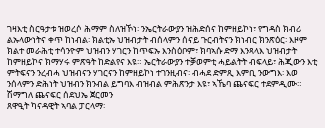ገዛእቲ ስርዓታቱ ዝወረሶ ሕማም ስለዝኾነ፡ ንኤርትራውያን ዝሕድሰና ከምዘይኮነ፣ የግዳስ ክብሪ ልኡላውነትና ቀጥ ከነብል፡ ክልቲኡ ህዝብታት ብሰላምን ሰናይ ጉርብትናን ክነብር ክንጽዕር፡ እዞም ክልተ መራሕቲ ተሳንዮም ህዝብን ሃገርን ከጥፍኡ እንስዕቦም፣ ክባኣሱ ድማ እንጻላእ ህዝብታት ከምዘይኮና ክማሃሩ ምጽዓት ከድልየና እዩ። ኤርትራውያን ተቓወምቲ ሓይልትት ብፍላይ፣ ሕጂውን እቲ ምትፍናን ንረብሓ ህዝብናን ሃገርናን ከምዘይኮነ ተገንዚብና፡ ብሓደ ድምጺ እምቢ ንውግእ፡ እወ ንሰላምን ድሕነት ህዝብን ክንብል ይግባእ ብዝብል ምሕጽንታ እዩ፣ ኣኼባ ጨናፍር ተደምዲሙ።
ሽማግለ ጨናፍር ሰደህኤ ጀርመን
ጸዋዒት ካናዳዊት ኣባል ፓርላማ፡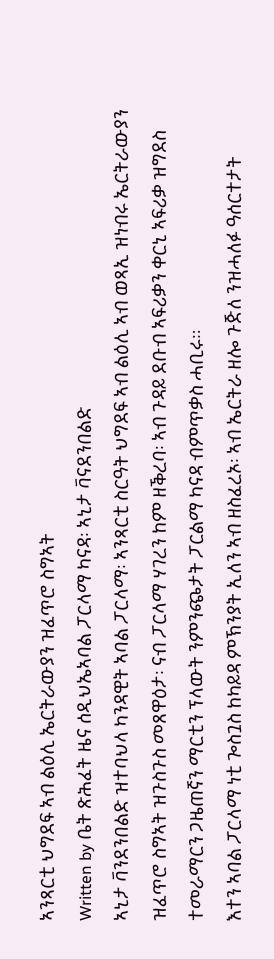ኣንጻርቲ ህግደፍ ኣብ ልዕሊ ኤርትራውያን ዝፈጥሮ ስግኣት
Written by ቤት ጽሕፈት ዜና ሰዲህኤኣባል ፓርላማ ካናዳ፡ ኣኒታ ቫናደንበልድ
ኣኒታ ቫንደንበልድ ዝተባህላ ካንዳዊት ኣባል ፓርላማ፡ ኣንጻርቲ ስርዓት ህግደፍ ኣብ ልዕሊ ኣብ ወጻኢ ዝነብሩ ኤርትራውያን ዝፈጥሮ ስግኣት ዝጉስጉስ መጸዋዕታ፡ ናብ ፓርላማ ሃገረን ከም ዘቕረባ፡ ኣብ ጉዳይ ደቡብ ኣፍሪቃን ቀርኒ ኣፍሪቃ ዝግደስ ተመራማርን ጋዜጠኛን ማርቲን ፕላውት ንምንጭታት ፓርልማ ካናዳ ብምጥቃስ ሓቢሩ።
እተን ኣባል ፓርላማ ነቲ ጐስጓስ ከካይዳ ምኽንያት ኢለን ኣብ ዘስፈረኦ፡ ኣብ ኤርትራ ዘሎ ጉጅለ ንዝሓለፉ ዓሰርተታት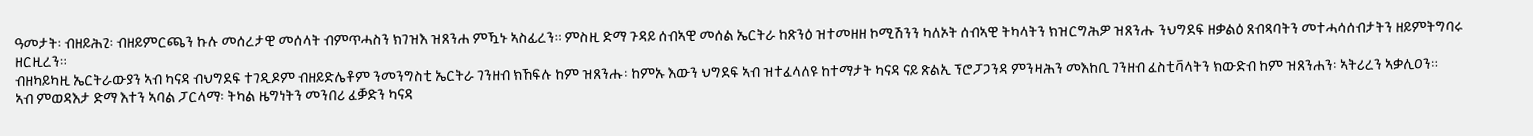ዓመታት፡ ብዘይሕጊ፡ ብዘይምርጫን ኩሉ መሰረታዊ መሰላት ብምጥሓስን ክገዝእ ዝጸንሐ ምዃኑ ኣስፊረን። ምስዚ ድማ ጉዳይ ሰብኣዊ መሰል ኤርትራ ከጽንዕ ዝተመዘዘ ኮሚሽንን ካለኦት ሰብኣዊ ትካላትን ክዝርግሕዎ ዝጸንሑ ንህግደፍ ዘቃልዕ ጸብጻባትን መተሓሳሰብታትን ዘይምትግባሩ ዘርዚረን።
ብዘካይካዚ ኤርትራውያን ኣብ ካናዳ ብህግደፍ ተገዲዶም ብዘይድሌቶም ንመንግስቲ ኤርትራ ገንዘብ ክኸፍሉ ከም ዝጸንሑ፡ ከምኡ እውን ህግደፍ ኣብ ዝተፈላለዩ ከተማታት ካናዳ ናይ ጽልኢ ፕሮፓጋንዳ ምንዛሕን መእከቢ ገንዘብ ፈስቲቫላትን ክውድብ ከም ዝጸንሐን፡ ኣትሪረን ኣቃሊዐን።
ኣብ ምወዳእታ ድማ እተን ኣባል ፓርላማ፡ ትካል ዜግነትን መንበሪ ፈቓድን ካናዳ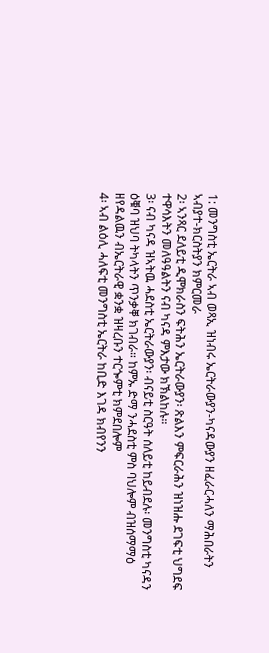1: መንግስቲ ኤርትራ ኣብ ወጻኢ ዝነብሩ ኤርትራውያን-ካናዳውያን ዘፈራርሓለን ማሕበራትን ኣብያተ-ክርስትያን ክምርመራ
2፡ ኣንጻር ደለይቲ ዲሞክራስን ፍትሕን ኤርትራውያን፡ ጽልእን ምፍርራሕን ዝነዝሑ ደገፍቲ ህግደፍ ተዋሳእትን መለዓዓልትን ናብ ካናዳ ምእታው ክኽልከሉ።
3፡ ናብ ካናዳ ዝኣትዉ ሓደስቲ ኤርትራውያን፡ ብናይቲ ስርዓት ሰለይቲ ከይብደሉ፡ መንግስቲ ካናዳን ዕቑባ ዝህባ ትካላትን ጥንቃቐ ክገብራ። ከምኡ ድማ ንሓደስቲ ምስ ባህሎም ብዝሰማማዕ ዘየዳልዉን ብኤርትራዊ ቋንቋ ዝዛረቡን ተርጐምቲ ክምደበሎም
4፡ ኣብ ልዕሊ ሓለፍቲ መንግስቲ ኤርትራ ከቢድ እገዳ ክብየንን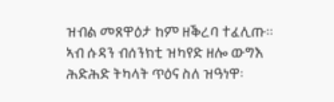ዝብል መጸዋዕታ ከም ዘቕረባ ተፈሊጡ።
ኣብ ሱዳን ብሰንክቲ ዝካየድ ዘሎ ውግእ ሕድሕድ ትካላት ጥዕና ስለ ዝዓነዋ፡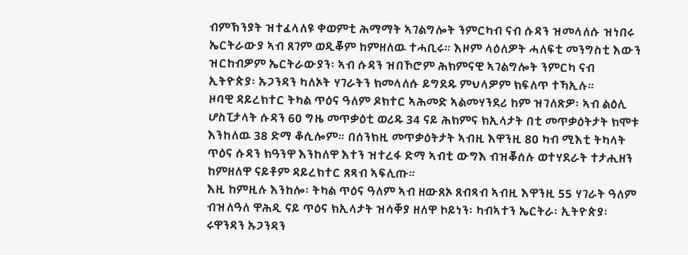ብምኽንያት ዝተፈላለዩ ቀወምቲ ሕማማት ኣገልግሎት ንምርካብ ናብ ሱዳን ዝመላለሱ ዝነበሩ ኤርትራውያ ኣብ ጸገም ወዲቖም ከምዘለዉ ተሓቢሩ። እዞም ላዕለዎት ሓለፍቲ መንግስቲ እውን ዝርከብዎም ኤርትራውያን፡ ኣብ ሱዳን ዝበኾሮም ሕክምናዊ ኣገልግሎት ንምርካ ናብ ኢትዮጵያ፡ ኡጋንዳን ካለኦት ሃገራትን ክመላለሱ ይግደዱ ምህላዎም ክፍለጥ ተኻኢሉ።
ዞባዊ ዳይረክተር ትካል ጥዕና ዓለም ዶክተር ኣሕመድ ኣልመሃንደሪ ከም ዝገለጽዎ፡ ኣብ ልዕሊ ሆስፒታላት ሱዳን 60 ግዜ መጥቃዕቲ ወሪዱ 34 ናይ ሕክምና ክኢላታት በቲ መጥቃዕትታት ክሞቱ እንከለዉ 38 ድማ ቆሲሎም። በሰንክዚ መጥቃዕትታት ኣብዚ እዋንዚ 80 ካብ ሚእቲ ትካላት ጥዕና ሱዳን ክዓንዋ እንከለዋ እተን ዝተረፋ ድማ ኣብቲ ውግእ ብዝቖሰሉ ወተሃደራት ተታሒዘን ከምዘለዋ ናይቶም ዳይረክተር ጸጻብ ኣፍሊጡ።
እዚ ከምዚሉ እንከሎ፡ ትካል ጥዕና ዓለም ኣብ ዘውጸኦ ጸብጻብ ኣብዚ እዋንዚ 55 ሃገራት ዓለም ብዝለዓለ ዋሕዲ ናይ ጥዕና ክኢላታት ዝሳቐያ ዘለዋ ኮይነን፡ ካብኣተን ኤርትራ፡ ኢትዮጵያ፡ ሩዋንዳን ኡጋንዳን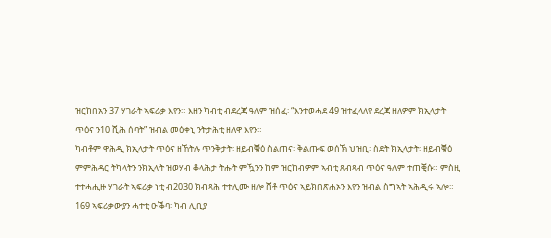ዝርከበአን 37 ሃገራት ኣፍሪቃ እየን። እዘን ካብቲ ብደረጃ ዓለም ዝሰፈ፡ “እንተወሓደ 49 ዝተፈላለየ ደረጃ ዘለዎም ክኢላታት ጥዕና ን10 ሺሕ ሰባት” ዝብል መዕቀኒ ንትታሕቲ ዘለዋ እየን።
ካብቶም ዋሕዲ ክኢላታት ጥዕና ዘኸትሉ ጥንቅታት፡ ዘይብቑዕ ስልጠና፡ ቅልጡፍ ወሰኽ ህዝቢ፡ ስደት ክኢላታት፡ ዘይብቑዕ ምምሕዳር ትካላትን ንክኢላት ዝወሃብ ቆላሕታ ትሑት ምዃንን ከም ዝርከብዎም ኣብቲ ጸብጻብ ጥዕና ዓለም ተጠቒሱ። ምስዚ ተተሓሒዙ ሃገራት ኣፍሪቃ ነቲ ብ2030 ክብጻሕ ተተሊሙ ዘሎ ሸቶ ጥዕና ኣይክበጽሐኦን እየን ዝብል ስግኣት ኣሕዲሩ ኣሎ።
169 ኣፍሪቃውያን ሓተቲ ዑቕባ፡ ካብ ሊቢያ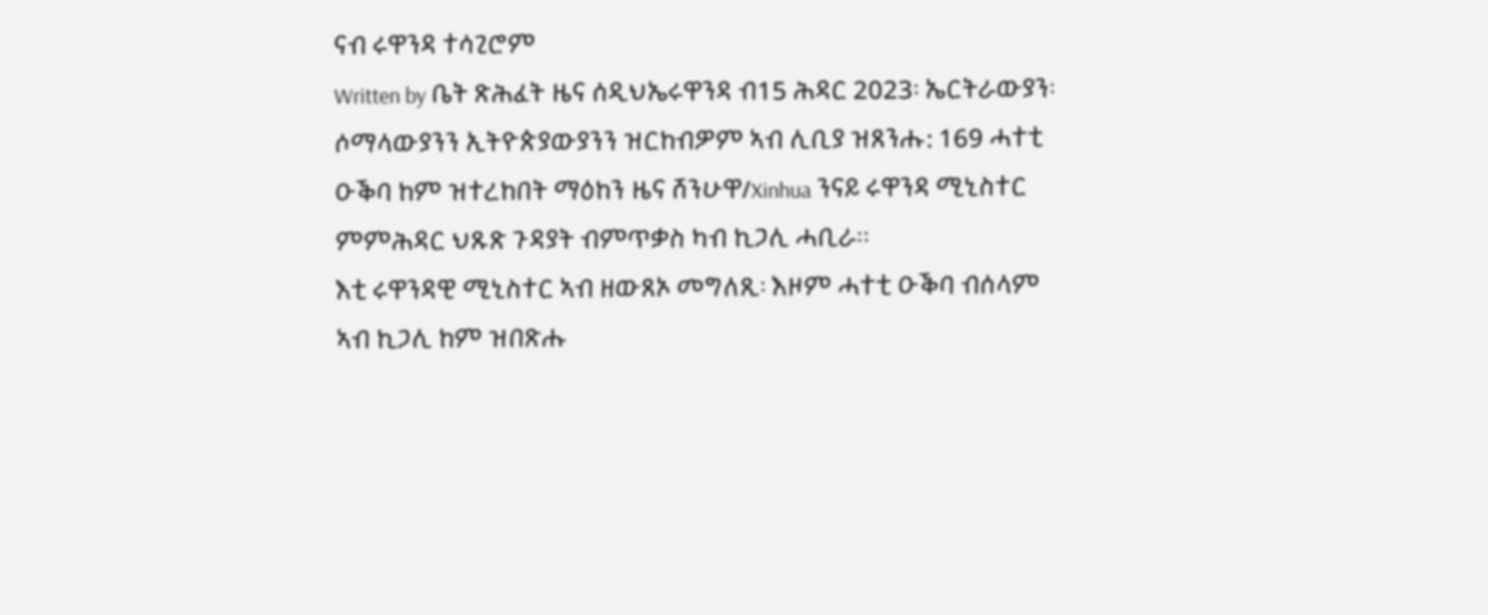ናብ ሩዋንዳ ተሳጊሮም
Written by ቤት ጽሕፈት ዜና ሰዲህኤሩዋንዳ ብ15 ሕዳር 2023፡ ኤርትራውያን፡ ሶማላውያንን ኢትዮጵያውያንን ዝርከብዎም ኣብ ሊቢያ ዝጸንሑ: 169 ሓተቲ ዑቕባ ከም ዝተረከበት ማዕከን ዜና ሸንሁዋ/Xinhua ንናይ ሩዋንዳ ሚኒስተር ምምሕዳር ህጹጽ ጉዳያት ብምጥቃስ ካብ ኪጋሊ ሓቢራ።
እቲ ሩዋንዳዊ ሚኒስተር ኣብ ዘውጸኦ መግለጺ፡ እዞም ሓተቲ ዑቕባ ብሰላም ኣብ ኪጋሊ ከም ዝበጽሑ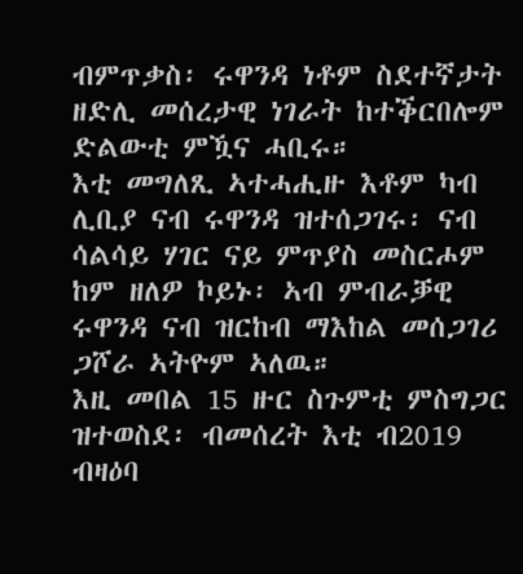ብምጥቃስ፡ ሩዋንዳ ነቶም ስደተኛታት ዘድሊ መሰረታዊ ነገራት ከተቕርበሎም ድልውቲ ምዃና ሓቢሩ።
እቲ መግለጺ ኣተሓሒዙ እቶም ካብ ሊቢያ ናብ ሩዋንዳ ዝተሰጋገሩ፡ ናብ ሳልሳይ ሃገር ናይ ምጥያስ መስርሖም ከም ዘለዎ ኮይኑ፡ ኣብ ምብራቓዊ ሩዋንዳ ናብ ዝርከብ ማእከል መሰጋገሪ ጋሾራ ኣትዮም ኣለዉ።
እዚ መበል 15 ዙር ስጉምቲ ምስግጋር ዝተወስደ፡ ብመሰረት እቲ ብ2019 ብዛዕባ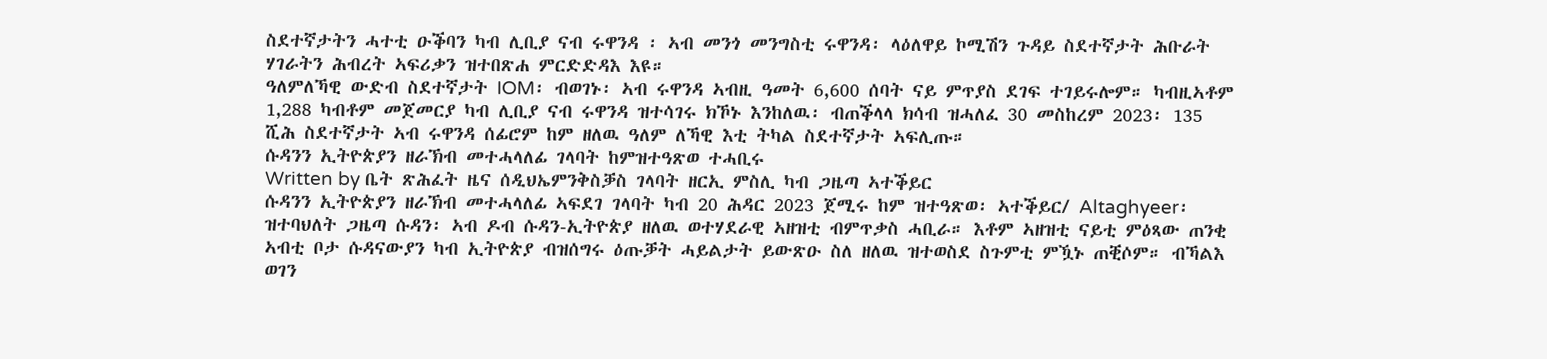ስደተኛታትን ሓተቲ ዑቕባን ካብ ሊቢያ ናብ ሩዋንዳ ፡ ኣብ መንጎ መንግስቲ ሩዋንዳ፡ ላዕለዋይ ኮሚሽን ጉዳይ ስደተኛታት ሕቡራት ሃገራትን ሕብረት ኣፍሪቃን ዝተበጽሐ ምርድድዳእ እዩ።
ዓለምለኻዊ ውድብ ስደተኛታት IOM፡ ብወገኑ፡ ኣብ ሩዋንዳ ኣብዚ ዓመት 6,600 ሰባት ናይ ምጥያስ ደገፍ ተገይሩሎም። ካብዚኣቶም 1,288 ካብቶም መጀመርያ ካብ ሊቢያ ናብ ሩዋንዳ ዝተሳገሩ ክኾኑ እንከለዉ፡ ብጠቕላላ ክሳብ ዝሓለፈ 30 መስከረም 2023፡ 135 ሺሕ ስደተኛታት ኣብ ሩዋንዳ ሰፊሮም ከም ዘለዉ ዓለም ለኻዊ እቲ ትካል ስደተኛታት ኣፍሊጡ።
ሱዳንን ኢትዮጵያን ዘራኽብ መተሓላለፊ ገላባት ከምዝተዓጽወ ተሓቢሩ
Written by ቤት ጽሕፈት ዜና ሰዲህኤምንቅስቓስ ገላባት ዘርኢ ምስሊ ካብ ጋዜጣ ኣተቕይር
ሱዳንን ኢትዮጵያን ዘራኽብ መተሓላለፊ ኣፍደገ ገላባት ካብ 20 ሕዳር 2023 ጀሚሩ ከም ዝተዓጽወ፡ ኣተቕይር/ Altaghyeer፡ ዝተባህለት ጋዜጣ ሱዳን፡ ኣብ ዶብ ሱዳን-ኢትዮጵያ ዘለዉ ወተሃደራዊ ኣዘዝቲ ብምጥቃስ ሓቢራ። እቶም ኣዘዝቲ ናይቲ ምዕጻው ጠንቂ ኣብቲ ቦታ ሱዳናውያን ካብ ኢትዮጵያ ብዝሰግሩ ዕጡቓት ሓይልታት ይውጽዑ ስለ ዘለዉ ዝተወስደ ስጉምቲ ምዃኑ ጠቒሶም። ብኻልእ ወገን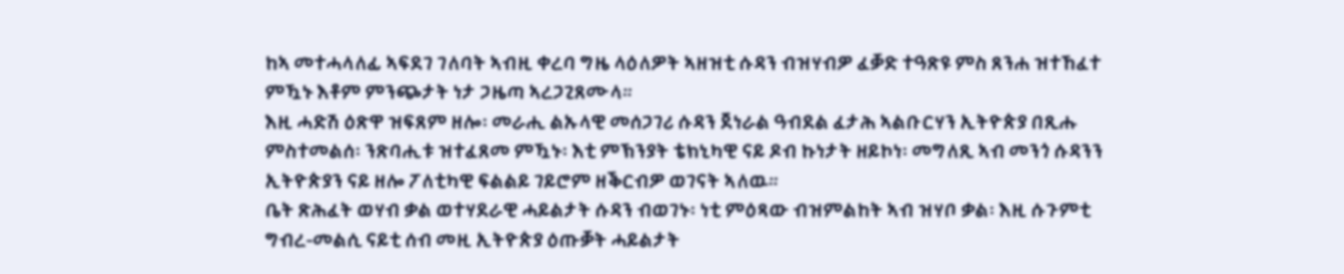ከኣ መተሓላለፊ ኣፍደገ ገለባት ኣብዚ ቀረባ ግዜ ላዕለዎት ኣዘዝቲ ሱዳን ብዝሃብዎ ፈቓድ ተዓጽዩ ምስ ጸንሐ ዝተኸፈተ ምዃኑ እቶም ምንጭታት ነታ ጋዜጣ ኣረጋጊጸሙላ።
እዚ ሓድሽ ዕጽዋ ዝፍጸም ዘሎ፡ መራሒ ልኡላዊ መሰጋገሪ ሱዳን ጀነራል ዓብደል ፈታሕ ኣልቡርሃን ኢትዮጵያ በጺሑ ምስተመልሰ፡ ንጽባሒቱ ዝተፈጸመ ምዃኑ፡ እቲ ምኽንያት ቴክኒካዊ ናይ ዶብ ኩነታት ዘይኮነ፡ መግለጺ ኣብ መንጎ ሱዳንን ኢትዮጵያን ናይ ዘሎ ፖለቲካዊ ፍልልይ ገይሮም ዘቕርብዎ ወገናት ኣለዉ።
ቤት ጽሕፈት ወሃብ ቃል ወተሃደራዊ ሓይልታት ሱዳን ብወገኑ፡ ነቲ ምዕጻው ብዝምልከት ኣብ ዝሃቦ ቃል፡ እዚ ሱጉምቲ ግብረ-መልሲ ናይቲ ሰብ መዚ ኢትዮጵያ ዕጡቓት ሓይልታት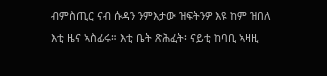ብምስጢር ናብ ሱዳን ንምእታው ዝፍትንዎ እዩ ከም ዝበለ እቲ ዜና ኣስፊሩ። እቲ ቤት ጽሕፈት፡ ናይቲ ከባቢ ኣዛዚ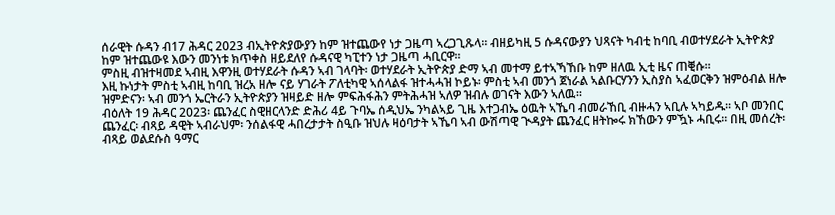ሰራዊት ሱዳን ብ17 ሕዳር 2023 ብኢትዮጵያውያን ከም ዝተጨውየ ነታ ጋዜጣ ኣረጋጊጹላ። ብዘይካዚ 5 ሱዳናውያን ህጻናት ካብቲ ከባቢ ብወተሃደራት ኢትዮጵያ ከም ዝተጨውዩ እውን መንነቱ ክጥቀስ ዘይደለየ ሱዳናዊ ካፒተን ነታ ጋዜጣ ሓቢርዋ።
ምስዚ ብዝተዛመደ ኣብዚ እዋንዚ ወተሃደራት ሱዳን ኣብ ገላባት፡ ወተሃደራት ኢትዮጵያ ድማ ኣብ መተማ ይተኣኻኸቡ ከም ዘለዉ ኢቲ ዜና ጠቒሱ።
እዚ ኩነታት ምስቲ ኣብዚ ከባቢ ዝረአ ዘሎ ናይ ሃገራት ፖለቲካዊ ኣሰላልፋ ዝተሓሓዝ ኮይኑ፡ ምስቲ ኣብ መንጎ ጀነራል ኣልቡርሃንን ኢስያስ ኣፈወርቅን ዝምዕብል ዘሎ ዝምድናን፡ ኣብ መንጎ ኤርትራን ኢትዮጵያን ዝዛይድ ዘሎ ምፍሕፋሕን ምትሕሓዝ ኣለዎ ዝብሉ ወገናት እውን ኣለዉ።
ብዕለት 19 ሕዳር 2023፡ ጨንፈር ስዊዘርላንድ ድሕሪ 4ይ ጉባኤ ሰዲህኤ ንካልኣይ ጊዜ እተጋብኤ ዕዉት ኣኼባ ብመራኸቢ ብዙሓን ኣቢሉ ኣካይዱ። ኣቦ መንበር ጨንፈር፡ ብጻይ ዳዊት ኣብራህም፡ ንሰልፋዊ ሓበረታታት ስዒቡ ዝህሉ ዛዕባታት ኣኼባ ኣብ ውሽጣዊ ጒዳያት ጨንፈር ዘትኰሩ ክኸውን ምዃኑ ሓቢሩ። በዚ መሰረት፡ ብጻይ ወልደሱስ ዓማር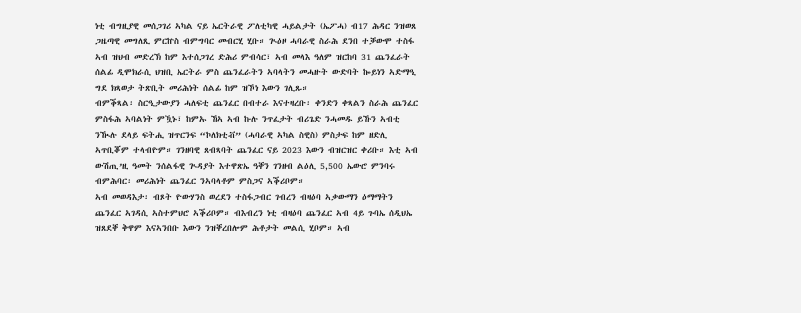ነቲ ብግዚያዊ መሰጋገሪ ኣካል ናይ ኤርትራዊ ፖለቲካዊ ሓይልታት (ኤፖሓ) ብ17 ሕዳር ንዝወጸ ጋዜጣዊ መግለጺ ምርኵስ ብምግባር መብርሂ ሂቡ። ጒዕዞ ሓባራዊ ስራሕ ደንበ ተቓውሞ ተስፋ ኣብ ዝህብ መድረኽ ከም እተሰጋገረ ድሕሪ ምብሳር፣ ኣብ መላእ ዓለም ዝርከባ 31 ጨንፈራት ሰልፊ ዲሞክራሲ ህዝቢ ኤርትራ ምስ ጨንፈራትን ኣባላትን መሓዙት ውድባት ኰይነን ኣድማዒ ግደ ክጻወታ ትጽቢት መሪሕነት ሰልፊ ከም ዝኾነ እውን ገሊጹ።
ብምቕጻል፡ ስርዒታውያን ሓለፍቲ ጨንፈር በብተራ እናተዛረቡ፡ ቀንድን ቀጻልን ስራሕ ጨንፈር ምስፋሕ ኣባልነት ምዃኑ፣ ከምኡ ኸኣ ኣብ ኩሉ ንጥፈታት ብሪጌድ ንሓመዱ ይኹን ኣብቲ ንዂሉ ደላይ ፍትሒ ዝጥርንፍ “ኮለክቲቭ” (ሓባራዊ ኣካል ስዊስ) ምስታፍ ከም ዘድሊ ኣጥቢቖም ተላብዮም። ገንዘባዊ ጸብጻባት ጨንፈር ናይ 2023 እውን ብዝርዝር ቀሪቡ። እቲ ኣብ ውሽጢ’ዚ ዓመት ንሰልፋዊ ጒዳያት እተዋጽኤ ዓቐን ገንዘብ ልዕሊ 5,500 ኤውሮ ምንባሩ ብምሕባር፡ መሪሕነት ጨንፈር ንኣባላቶም ምስጋና ኣቕሪቦም።
ኣብ መወዳእታ፡ ብጾት ዮውሃንስ ወረደን ተስፋጋብር ገብረን ብዛዕባ ኣቃውማን ዕማማትን ጨንፈር ኣገዳሲ ኣስተምህሮ ኣቕሪቦም። ብእብረን ነቲ ብዛዕባ ጨንፈር ኣብ 4ይ ጉባኤ ሰዲህኤ ዝጸደቐ ቅዋም እናኣንበቡ እውን ንዝቐረበሎም ሕቶታት መልሲ ሂቦም። ኣብ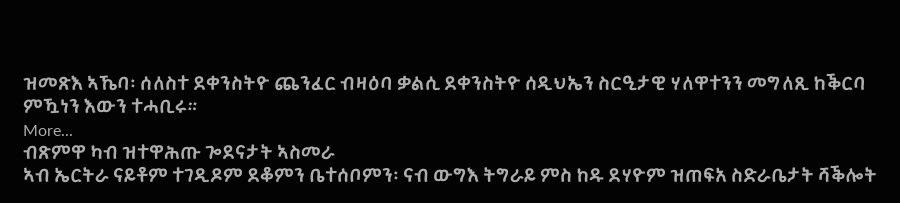ዝመጽእ ኣኼባ፡ ሰለስተ ደቀንስትዮ ጨንፈር ብዛዕባ ቃልሲ ደቀንስትዮ ሰዲህኤን ስርዒታዊ ሃለዋተንን መግለጺ ከቕርባ ምዃነን እውን ተሓቢሩ።
More...
ብጽምዋ ካብ ዝተዋሕጡ ጐደናታት ኣስመራ
ኣብ ኤርትራ ናይቶም ተገዲዶም ደቆምን ቤተሰቦምን፡ ናብ ውግእ ትግራይ ምስ ከዱ ደሃዮም ዝጠፍአ ስድራቤታት ሻቕሎት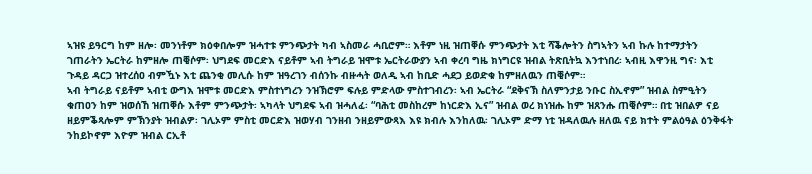ኣዝዩ ይዓርግ ከም ዘሎ፡ መንነቶም ክዕቀበሎም ዝሓተቱ ምንጭታት ካብ ኣስመራ ሓቢሮም። እቶም ነዚ ዝጠቐሱ ምንጭታት እቲ ሻቕሎትን ስግኣትን ኣብ ኩሉ ከተማታትን ገጠራትን ኤርትራ ከምዘሎ ጠቒሶም፡ ህግደፍ መርድእ ናይቶም ኣብ ትግራይ ዝሞቱ ኤርትራውያን ኣብ ቀረባ ግዜ ክነግርዩ ዝብል ትጽቢትኳ እንተነበረ፡ ኣብዚ እዋንዚ ግና፡ እቲ ጉዳይ ዳርጋ ዝተረሰዐ ብምዃኑ እቲ ጨንቂ መሊሱ ከም ዝዓረገን ብሰንኩ ብዙሓት ወለዲ ኣብ ከቢድ ሓደጋ ይወድቁ ከምዘለዉን ጠቒሶም።
ኣብ ትግራይ ናይቶም ኣብቲ ውግእ ዝሞቱ መርድእ ምስተነግረን ንዝኽሮም ፍሉይ ምድላው ምስተገብረን፡ ኣብ ኤርትራ “ደቅናኽ ስለምንታይ ንቡር ስኢኖም” ዝብል ስምዒትን ቁጠዐን ከም ዝወሰኸ ዝጠቐሱ እቶም ምንጭታት፡ ኣካላት ህግደፍ ኣብ ዝሓለፈ፡ “ባሕቲ መስከረም ከነርድእ ኢና” ዝብል ወረ ክነዝሑ ከም ዝጸንሑ ጠቒሶም። በቲ ዝበልዎ ናይ ዘይምቕጻሎም ምኽንያት ዝብልዎ፡ ገሊኦም ምስቲ መርድእ ዝወሃብ ገንዘብ ንዘይምውጻእ እዩ ክብሉ እንከለዉ፡ ገሊኦም ድማ ነቲ ዝዳለዉሉ ዘለዉ ናይ ክተት ምልዕዓል ዕንቅፋት ንከይኮኖም እዮም ዝብል ርኢቶ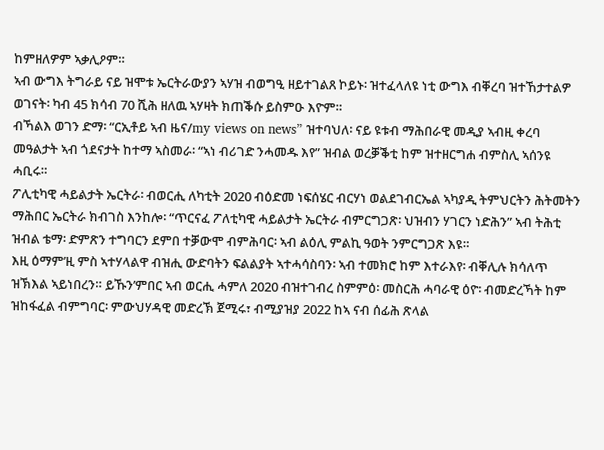ከምዘለዎም ኣቃሊዖም።
ኣብ ውግእ ትግራይ ናይ ዝሞቱ ኤርትራውያን ኣሃዝ ብወግዒ ዘይተገልጸ ኮይኑ፡ ዝተፈላለዩ ነቲ ውግእ ብቐረባ ዝተኸታተልዎ ወገናት፡ ካብ 45 ክሳብ 70 ሺሕ ዘለዉ ኣሃዛት ክጠቕሱ ይስምዑ እዮም።
ብኻልእ ወገን ድማ፡ “ርኢቶይ ኣብ ዜና/my views on news” ዝተባህለ፡ ናይ ዩቱብ ማሕበራዊ መዲያ ኣብዚ ቀረባ መዓልታት ኣብ ጎደናታት ከተማ ኣስመራ፡ “ኣነ ብሪገድ ንሓመዱ እየ” ዝብል ወረቓቕቲ ከም ዝተዘርግሐ ብምስሊ ኣሰንዩ ሓቢሩ።
ፖሊቲካዊ ሓይልታት ኤርትራ፡ ብወርሒ ለካቲት 2020 ብዕድመ ነፍሰሄር ብርሃነ ወልደገብርኤል ኣካያዲ ትምህርትን ሕትመትን ማሕበር ኤርትራ ክብገስ እንከሎ፡ “ጥርናፈ ፖለቲካዊ ሓይልታት ኤርትራ ብምርግጋጽ፡ ህዝብን ሃገርን ነድሕን” ኣብ ትሕቲ ዝብል ቴማ፡ ድምጽን ተግባርን ደምበ ተቓውሞ ብምሕባር፡ ኣብ ልዕሊ ምልኪ ዓወት ንምርግጋጽ እዩ።
እዚ ዕማም’ዚ ምስ ኣተሃላልዋ ብዝሒ ውድባትን ፍልልያት ኣተሓሳስባን፡ ኣብ ተመክሮ ከም እተራእየ፡ ብቐሊሉ ክሳለጥ ዝኽእል ኣይነበረን። ይኹን’ምበር ኣብ ወርሒ ሓምለ 2020 ብዝተገብረ ስምምዕ፡ መስርሕ ሓባራዊ ዕዮ፡ ብመድረኻት ከም ዝከፋፈል ብምግባር፡ ምውህሃዳዊ መድረኽ ጀሚሩ፣ ብሚያዝያ 2022 ከኣ ናብ ሰፊሕ ጽላል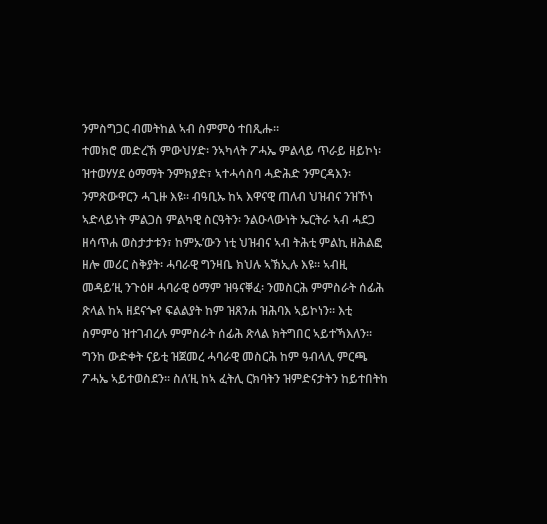ንምስግጋር ብመትከል ኣብ ስምምዕ ተበጺሑ።
ተመክሮ መድረኽ ምውህሃድ፡ ንኣካላት ፖሓኤ ምልላይ ጥራይ ዘይኮነ፡ ዝተወሃሃደ ዕማማት ንምክያድ፣ ኣተሓሳስባ ሓድሕድ ንምርዳእን፡ ንምጽውዋርን ሓጊዙ እዩ። ብዓቢኡ ከኣ እዋናዊ ጠለብ ህዝብና ንዝኾነ ኣድላይነት ምልጋስ ምልካዊ ስርዓትን፡ ንልዑላውነት ኤርትራ ኣብ ሓደጋ ዘሳጥሐ ወስታታቱን፣ ከምኡ’ውን ነቲ ህዝብና ኣብ ትሕቲ ምልኪ ዘሕልፎ ዘሎ መሪር ስቅያት፡ ሓባራዊ ግንዛቤ ክህሉ ኣኽኢሉ እዩ። ኣብዚ መዳይ’ዚ ንጉዕዞ ሓባራዊ ዕማም ዝዓናቐፈ፡ ንመስርሕ ምምስራት ሰፊሕ ጽላል ከኣ ዘደናጐየ ፍልልያት ከም ዝጸንሐ ዝሕባእ ኣይኮነን። እቲ ስምምዕ ዝተገብረሉ ምምስራት ሰፊሕ ጽላል ክትግበር ኣይተኻእለን። ግንከ ውድቀት ናይቲ ዝጀመረ ሓባራዊ መስርሕ ከም ዓብላሊ ምርጫ ፖሓኤ ኣይተወስደን። ስለ’ዚ ከኣ ፈትሊ ርክባትን ዝምድናታትን ከይተበትከ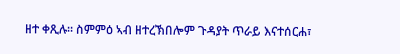ዘተ ቀጺሉ። ስምምዕ ኣብ ዘተረኽበሎም ጉዳያት ጥራይ እናተሰርሐ፣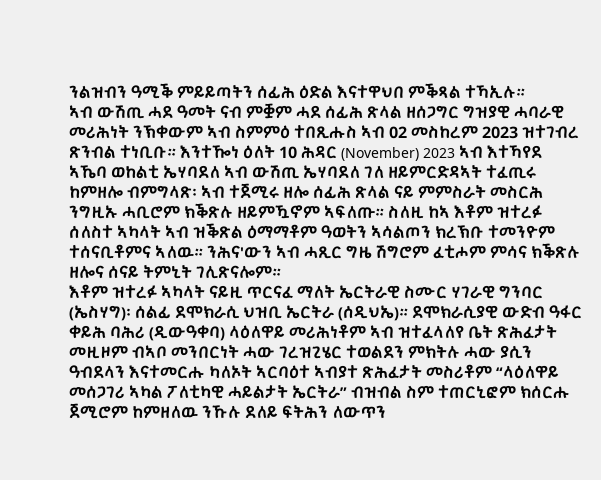ንልዝብን ዓሚቕ ምይይጣትን ሰፊሕ ዕድል እናተዋህበ ምቕጻል ተኻኢሉ።
ኣብ ውሽጢ ሓደ ዓመት ናብ ምቛም ሓደ ሰፊሕ ጽላል ዘሰጋግር ግዝያዊ ሓባራዊ መሪሕነት ንኽቀውም ኣብ ስምምዕ ተበጺሑስ ኣብ 02 መስከረም 2023 ዝተገብረ ጽንብል ተነቢቡ። እንተዀነ ዕለት 10 ሕዳር (November) 2023 ኣብ እተኻየደ ኣኼባ ወከልቲ ኤሃባደለ ኣብ ውሽጢ ኤሃባደለ ገለ ዘይምርድዳኣት ተፈጢሩ ከምዘሎ ብምግላጽ፡ ኣብ ተጀሚሩ ዘሎ ሰፊሕ ጽላል ናይ ምምስራት መስርሕ ንግዚኡ ሓቢሮም ክቕጽሉ ዘይምዃኖም ኣፍለጡ። ስለዚ ከኣ እቶም ዝተረፉ ሰለስተ ኣካላት ኣብ ዝቕጽል ዕማማቶም ዓወትን ኣሳልጦን ክረኽቡ ተመንዮም ተሰናቢቶምና ኣለዉ። ንሕና'ውን ኣብ ሓጺር ግዜ ሽግሮም ፈቲሖም ምሳና ክቕጽሉ ዘሎና ሰናይ ትምኒት ገሊጽናሎም።
እቶም ዝተረፉ ኣካላት ናይዚ ጥርናፈ ማለት ኤርትራዊ ስሙር ሃገራዊ ግንባር (ኤስሃግ)፡ ሰልፊ ደሞክራሲ ህዝቢ ኤርትራ (ሰዲህኤ)። ደሞክራሲያዊ ውድብ ዓፋር ቀይሕ ባሕሪ (ዲውዓቀባ) ላዕለዋይ መሪሕነቶም ኣብ ዝተፈላለየ ቤት ጽሕፈታት መዚዞም ብኣቦ መንበርነት ሓው ገረዝጊሄር ተወልደን ምክትሉ ሓው ያሲን ዓብደላን እናተመርሑ ካለኦት ኣርባዕተ ኣብያተ ጽሕፈታት መስሪቶም “ላዕለዋይ መሰጋገሪ ኣካል ፖለቲካዊ ሓይልታት ኤርትራ” ብዝብል ስም ተጠርኒፎም ክሰርሑ ጀሚሮም ከምዘለዉ ንኹሉ ደለይ ፍትሕን ለውጥን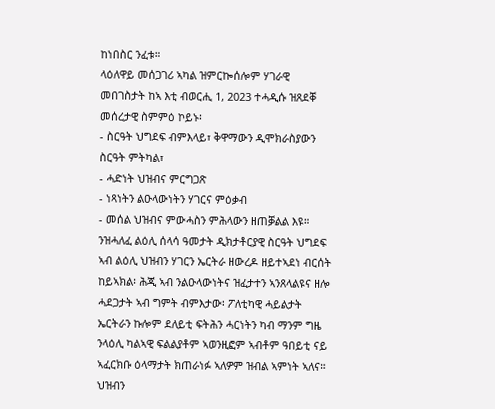ከነበስር ንፈቱ።
ላዕለዋይ መሰጋገሪ ኣካል ዝምርኰሰሎም ሃገራዊ መበገስታት ከኣ እቲ ብወርሒ 1, 2023 ተሓዲሱ ዝጸደቐ መሰረታዊ ስምምዕ ኮይኑ፡
- ስርዓት ህግደፍ ብምእላይ፣ ቅዋማውን ዲሞክራስያውን ስርዓት ምትካል፣
- ሓድነት ህዝብና ምርግጋጽ
- ነጻነትን ልዑላውነትን ሃገርና ምዕቃብ
- መሰል ህዝብና ምውሓስን ምሕላውን ዘጠቓልል እዩ።
ንዝሓለፈ ልዕሊ ሰላሳ ዓመታት ዲክታቶርያዊ ስርዓት ህግደፍ ኣብ ልዕሊ ህዝብን ሃገርን ኤርትራ ዘውረዶ ዘይተኣደነ ብርሰት ከይኣክል፡ ሕጂ ኣብ ንልዑላውነትና ዝፈታተን ኣንጸላልዩና ዘሎ ሓደጋታት ኣብ ግምት ብምእታው፡ ፖለቲካዊ ሓይልታት ኤርትራን ኩሎም ደለይቲ ፍትሕን ሓርነትን ካብ ማንም ግዜ ንላዕሊ ካልኣዊ ፍልልያቶም ኣወንዚፎም ኣብቶም ዓበይቲ ናይ ኣፈርክቡ ዕላማታት ክጠራነፉ ኣለዎም ዝብል ኣምነት ኣለና። ህዝብን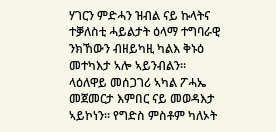ሃገርን ምድሓን ዝብል ናይ ኩላትና ተቓለስቲ ሓይልታት ዕላማ ተግባራዊ ንክኸውን ብዘይካዚ ካልእ ቅኑዕ መተካእታ ኣሎ ኣይንብልን።
ላዕለዋይ መሰጋገሪ ኣካል ፖሓኤ መጀመርታ እምበር ናይ መወዳእታ ኣይኮነን። የግድስ ምስቶም ካለኦት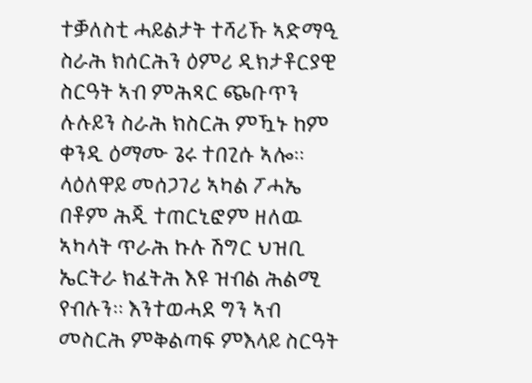ተቓለስቲ ሓይልታት ተሻሪኹ ኣድማዒ ስራሕ ክሰርሕን ዕምሪ ዲክታቶርያዊ ስርዓት ኣብ ምሕጻር ጭቡጥን ሉሉይን ስራሕ ክስርሕ ምዃኑ ከም ቀንዲ ዕማሙ ጌሩ ተበጊሱ ኣሎ። ላዕለዋይ መሰጋገሪ ኣካል ፖሓኤ በቶም ሕጂ ተጠርኒፎም ዘለዉ ኣካላት ጥራሕ ኩሉ ሽግር ህዝቢ ኤርትራ ክፈትሕ እዩ ዝብል ሕልሚ የብሉን። እንተወሓደ ግን ኣብ መስርሕ ምቅልጣፍ ምእላይ ስርዓት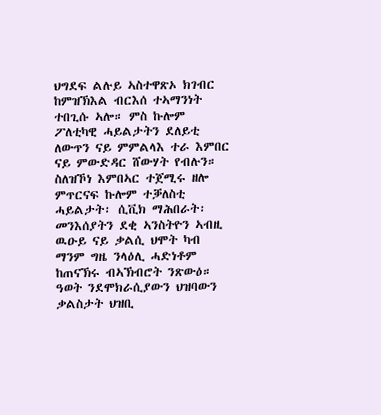ህግደፍ ልሉይ ኣስተዋጽኦ ክገብር ከምዝኽእል ብርእሰ ተኣማንነት ተበጊሱ ኣሎ። ምስ ኩሎም ፖለቲካዊ ሓይልታትን ደለይቲ ለውጥን ናይ ምምልላእ ተራ እምበር ናይ ምውድዳር ሸውሃት የብሉን። ስለዝኾነ እምበኣር ተጀሚሩ ዘሎ ምጥርናፍ ኩሎም ተቓለስቲ ሓይልታት፡ ሲቪክ ማሕበራት፡ መንእሰያትን ደቂ ኣንስትዮን ኣብዚ ዉዑይ ናይ ቃልሲ ህሞት ካብ ማንም ግዜ ንላዕሊ ሓድነቶም ከጠናኽሩ ብኣኽብሮት ንጽውዕ።
ዓወት ንደሞክራሲያውን ህዝባውን ቃልስታት ህዝቢ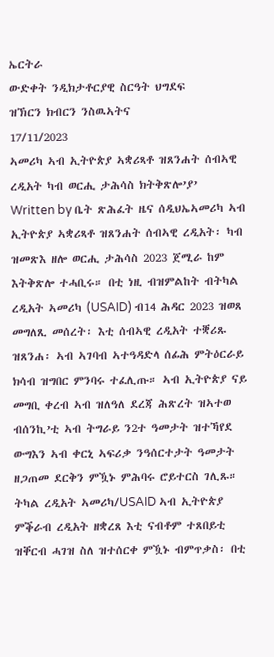ኤርትራ
ውድቀት ንዲክታቶርያዊ ስርዓት ህግደፍ
ዝኽርን ክብርን ንስዉኣትና
17/11/2023
ኣመሪካ ኣብ ኢትዮጵያ ኣቋሪጻቶ ዝጸንሐት ሰብኣዊ ረዲአት ካብ ወርሒ ታሕሳስ ክትቅጽሎ’ያ’
Written by ቤት ጽሕፈት ዜና ሰዲህኤኣመሪካ ኣብ ኢትዮጵያ ኣቋሪጻቶ ዝጸንሐት ሰብኣዊ ረዲአት፡ ካብ ዝመጽእ ዘሎ ወርሒ ታሕሳስ 2023 ጀሚራ ከም እትቅጽሎ ተሓቢሩ። በቲ ነዚ ብዝምልከት ብትካል ረዲአት ኣመሪካ (USAID) ብ14 ሕዳር 2023 ዝወጸ መግለጺ መሰረት፡ እቲ ሰብኣዊ ረዲአት ተቛሪጹ ዝጸንሐ፡ ኣብ ኣገባብ ኣተዓዳድላ ሰፊሕ ምትዕርራይ ክሳብ ዝግበር ምንባሩ ተፈሊጡ። ኣብ ኢትዮጵያ ናይ መግቢ ቀረብ ኣብ ዝለዓለ ደረጃ ሕጽረት ዝኣተወ ብሰንኪ’ቲ ኣብ ትግራይ ን2ተ ዓመታት ዝተኻየደ ውግእን ኣብ ቀርኒ ኣፍሪቃ ንዓሰርተታት ዓመታት ዘጋጠመ ደርቅን ምዃኑ ምሕባሩ ሮይተርስ ገሊጹ።
ትካል ረዲአት ኣመሪካ/USAID ኣብ ኢትዮጵያ ምቕራብ ረዲአት ዘቋረጸ እቲ ናብቶም ተጸበይቲ ዝቐርብ ሓገዝ ስለ ዝተሰርቀ ምዃኑ ብምጥቃስ፡ በቲ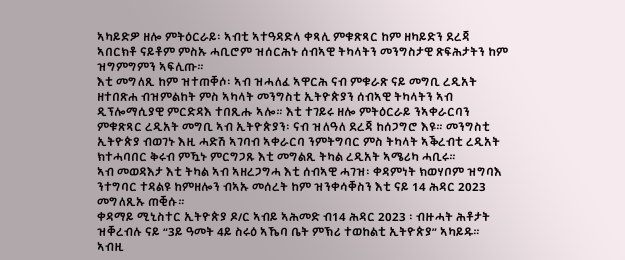ኣካይድዎ ዘሎ ምትዕርራይ፡ ኣብቲ ኣተዓዳድላ ቀጻሊ ምቁጽጻር ከም ዘካይድን ደረጃ ኣበርክቶ ናይቶም ምስኡ ሓቢሮም ዝሰርሕኑ ሰብኣዊ ትካላትን መንግስታዊ ጽፍሕታትን ከም ዝግምግምን ኣፍሊጡ።
እቲ መግለጺ ከም ዝተጠቐሶ፡ ኣብ ዝሓለፈ ኣዋርሕ ናብ ምቁራጽ ናይ መግቢ ረዲአት ዘተበጽሐ ብዝምልከት ምስ ኣካላት መንግስቲ ኢትዮጵያን ሰብኣዊ ትካላትን ኣብ ዲፕሎማሲያዊ ምርድዳእ ተበጺሑ ኣሎ። እቲ ተገይሩ ዘሎ ምትዕርራይ ንኣቀራርባን ምቁጽጻር ረዲአት መግቢ ኣብ ኢትዮጵያን፡ ናብ ዝለዓለ ደረጃ ከሰጋግሮ እዩ። መንግስቲ ኢትዮጵያ ብወገኑ እዚ ሓድሽ ኣገባብ ኣቀራርባ ንምትግባር ምስ ትካላት ኣቕረብቲ ረዲአት ክተሓባበር ቅሩብ ምዃኑ ምርግጋጹ እቲ መግልጺ ትካል ረዲአት ኣሜሪካ ሓቢሩ።
ኣብ መወዳእታ እቲ ትካል ኣብ ኣዘረጋግሓ እቲ ሰብኣዊ ሓገዝ፡ ቀዳምነት ክወሃቦም ዝግባእ ንተግባር ተዳልዩ ከምዘሎን ብኣኡ መሰረት ከም ዝንቀሳቐስን እቲ ናይ 14 ሕዳር 2023 መግለጺኡ ጠቒሱ።
ቀዳማይ ሚኒስተር ኢትዮጵያ ዶ/ር ኣብይ ኣሕመድ ብ14 ሕዳር 2023 ፡ ብዙሓት ሕቶታት ዝቐረብሉ ናይ “3ይ ዓመት 4ይ ስሩዕ ኣኼባ ቤት ምኽሪ ተወከልቲ ኢትዮጵያ” ኣካይዱ። ኣብዚ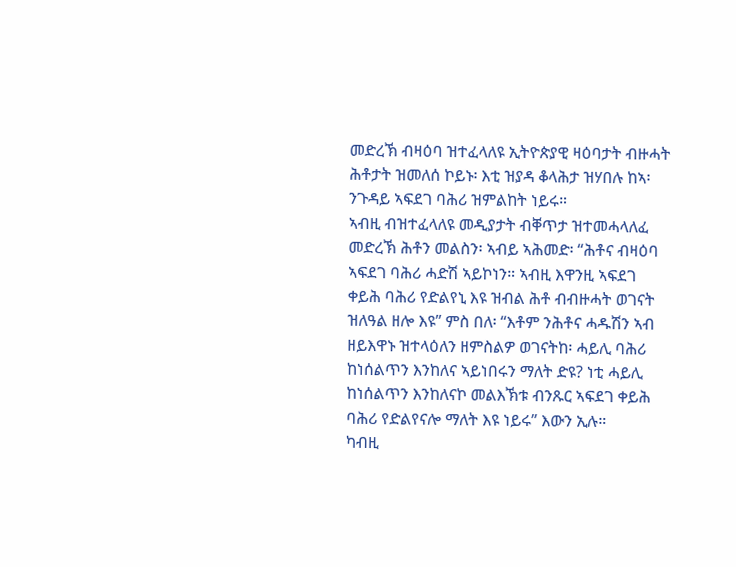መድረኽ ብዛዕባ ዝተፈላለዩ ኢትዮጵያዊ ዛዕባታት ብዙሓት ሕቶታት ዝመለሰ ኮይኑ፡ እቲ ዝያዳ ቆላሕታ ዝሃበሉ ከኣ፡ ንጉዳይ ኣፍደገ ባሕሪ ዝምልከት ነይሩ።
ኣብዚ ብዝተፈላለዩ መዲያታት ብቐጥታ ዝተመሓላለፈ መድረኽ ሕቶን መልስን፡ ኣብይ ኣሕመድ፡ “ሕቶና ብዛዕባ ኣፍደገ ባሕሪ ሓድሽ ኣይኮነን። ኣብዚ እዋንዚ ኣፍደገ ቀይሕ ባሕሪ የድልየኒ እዩ ዝብል ሕቶ ብብዙሓት ወገናት ዝለዓል ዘሎ እዩ” ምስ በለ፡ “እቶም ንሕቶና ሓዱሽን ኣብ ዘይእዋኑ ዝተላዕለን ዘምስልዎ ወገናትከ፡ ሓይሊ ባሕሪ ከነሰልጥን እንከለና ኣይነበሩን ማለት ድዩ? ነቲ ሓይሊ ከነሰልጥን እንከለናኮ መልእኽቱ ብንጹር ኣፍደገ ቀይሕ ባሕሪ የድልየናሎ ማለት እዩ ነይሩ” እውን ኢሉ።
ካብዚ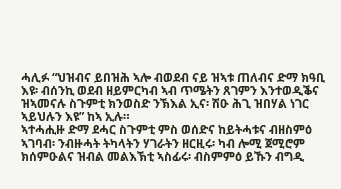ሓሊፉ “ህዝብና ይበዝሕ ኣሎ ብወደብ ናይ ዝኣቱ ጠለብና ድማ ክዓቢ እዩ፡ ብሰንኪ ወደብ ዘይምርካብ ኣብ ጥሜትን ጸገምን እንተወዲቕና ዝኣመናሉ ስጉምቲ ክንወስድ ንኽእል ኢና፡ ሽዑ ሕጊ ዝበሃል ነገር ኣይህሉን እዩ” ከኣ ኢሉ።
ኣተሓሒዙ ድማ ደሓር ስጉምቲ ምስ ወሰድና ከይትሓቱና ብዘስምዕ ኣገባብ፡ ንብዙሓት ትካላትን ሃገራትን ዘርዚሩ፡ ካብ ሎሚ ጀሚሮም ክሰምዑልና ዝብል መልእኽቲ ኣስፊሩ፡ ብስምምዕ ይኹን ብግዲ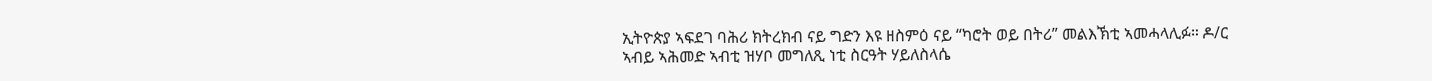ኢትዮጵያ ኣፍደገ ባሕሪ ክትረክብ ናይ ግድን እዩ ዘስምዕ ናይ “ካሮት ወይ በትሪ” መልእኽቲ ኣመሓላሊፉ። ዶ/ር ኣብይ ኣሕመድ ኣብቲ ዝሃቦ መግለጺ ነቲ ስርዓት ሃይለስላሴ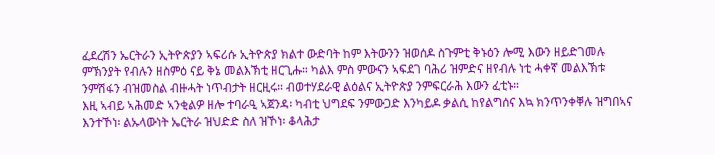ፈደረሽን ኤርትራን ኢትዮጵያን ኣፍሪሱ ኢትዮጵያ ክልተ ውድባት ከም እትውንን ዝወሰዶ ስጉምቲ ቅኑዕን ሎሚ እውን ዘይድገመሉ ምኽንያት የብሉን ዘስምዕ ናይ ቅኔ መልእኽቲ ዘርጊሑ። ካልእ ምስ ምውናን ኣፍደገ ባሕሪ ዝምድና ዘየብሉ ነቲ ሓቀኛ መልእኽቱ ንምሽፋን ብዝመስል ብዙሓት ነጥብታት ዘርዚሩ። ብወተሃደራዊ ልዕልና ኢትዮጵያ ንምፍርራሕ እውን ፈቲኑ።
እዚ ኣብይ ኣሕመድ ኣንቂልዎ ዘሎ ተባራዒ ኣጀንዳ፡ ካብቲ ህግደፍ ንምውጋድ እንካይዶ ቃልሲ ከየልግሰና እኳ ክንጥንቀቐሉ ዝግበኣና እንተኾነ፡ ልኡላውነት ኤርትራ ዝህድድ ስለ ዝኾነ፡ ቆላሕታ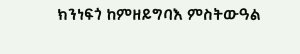ክንነፍጎ ከምዘይግባእ ምስትውዓል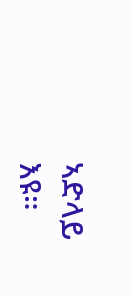ኣድላይ እዩ።